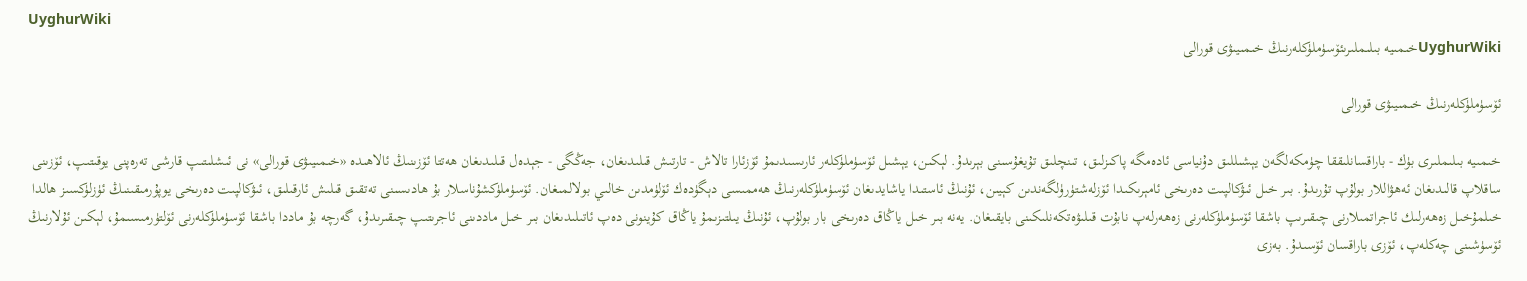UyghurWiki
UyghurWikiخىمىيە بىلىملىرىئۆسۈملۈكلەرنىڭ خىمىيىۋى قورالى

ئۆسۈملۈكلەرنىڭ خىمىيىۋى قورالى

خىمىيە بىلىملىرى بۈك - باراقسانلىققا چۈمكەلگەن يېشىللىق دۇنياسى ئادەمگە پاكىزلىق، تىنچلىق تۇيغۇسىنى بېرىدۇ. لېكىن، يېشىل ئۆسۈملۈكلەر ئارىسىدىمۇ ئۆزئارا تالاش - تارتىش قىلىدىغان، جەڭگى - جېدەل قىلىدىغان ھەتتا ئۆزىنىڭ ئالاھىدە «خىمىيىۋى قورالى» نى ئىشلىتىپ قارشى تەرەپنى يوقىتىپ، ئۆزىنى ساقلاپ قالىدىغان ئەھۋاللار بولۇپ تۇرىدۇ. بىر خىل ئىۋكالپىت دەرىخى ئامېرىكىدا ئۆزلەشتۈرۈلگەندىن كېيىن، ئۇنىڭ ئاستىدا ياشايدىغان ئۆسۈملۈكلەرنىڭ ھەممىسى دېگۈدەك ئۆلۈمدىن خالىي بولالمىغان. ئۆسۈملۈكشۇناسلار بۇ ھادىسىنى تەتقىق قىلىش ئارقىلىق، ئىۋكالپىت دەرىخى يوپۇرمىقىنىڭ ئۈزلۈكسىز ھالدا خىلمۇخىل زەھەرلىك ئاجراتمىلارنى چىقىرىپ باشقا ئۆسۈملۈكلەرنى زەھەرلەپ نابۇت قىلىۋەتكەنلىكىنى بايقىغان. يەنە بىر خىل ياڭاق دەرىخى بار بولۇپ، ئۇنىڭ يىلتىزىمۇ ياڭاق كۇينونى دەپ ئاتىلىدىغان بىر خىل ماددىنى ئاجرىتىپ چىقىرىدۇ، گەرچە بۇ ماددا باشقا ئۆسۈملۈكلەرنى ئۆلتۈرمىسىمۇ، لېكىن ئۇلارنىڭ ئۆسۈشىنى چەكلەپ، ئۆزى باراقسان ئۆسىدۇ. بەزى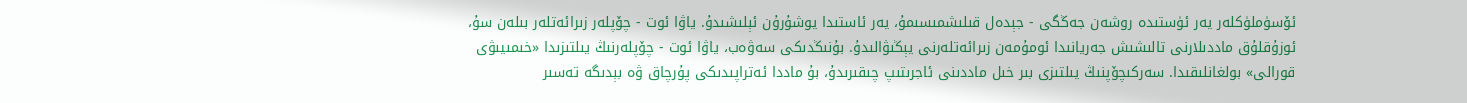ئۆسۈملۈكلەر يەر ئۈستىدە روشەن جەڭگى - جېدەل قىلىشمىسىمۇ، يەر ئاستىدا يوشۇرۇن ئېلىشىدۇ. ياۋا ئوت - چۆپلەر زىرائەتلەر بىلەن سۇ، ئوزۇقلۇق ماددىلارنى تالىشىش جەريانىدا ئومۇمەن زىرائەتلەرنى يېڭىۋالىدۇ. بۇنىڭدىكى سەۋەب، ياۋا ئوت - چۆپلەرنىڭ يىلتىزىدا «خىمىيىۋى قورالى» بولغانلىقىدا. سەركىچۆپنىڭ يىلتىزى بىر خىل ماددىنى ئاجرىتىپ چىقىرىدۇ، بۇ ماددا ئەتراپىدىكى پۇرچاق ۋە بېدىگە تەسىر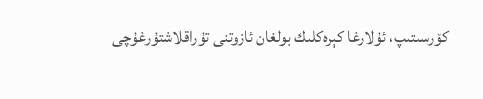كۆرسىتىپ، ئۇلارغا كېرەكلىك بولغان ئازوتنى تۇراقلاشتۇرغۇچى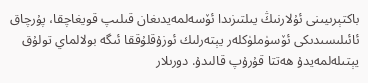باكتېرىيىنى ئۇلارنىڭ يىلتىزىدا ئۆسەلمەيدىغان قىلىپ قويغاچقا، پۇرچاق ئائىلىسىدىكى ئۆسۈملۈكلەر يېتەرلىك ئوزۇقلۇققا ئىگە بولالماي تولۇق يېتىلەلمەيدۇ ھەتتا قۇرۇپ قالىدۇ. دورىلار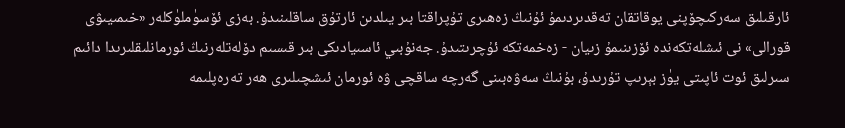ئارقىلىق سەركىچۆپنى يوقاتقان تەقدىردىمۇ ئۇنىڭ زەھىرى تۇپراقتا بىر يىلدىن ئارتۇق ساقلىنىدۇ. بەزى ئۆسۈملۈكلەر «خىمىيىۋى قورالى» نى ئىشلەتكەندە ئۆزىنىمۇ زىيان - زەخمەتكە ئۇچرىتىدۇ. جەنۇبىي ئاسىيادىكى بىر قىسىم دۆلەتلەرنىڭ ئورمانلىقلىرىدا دائىم سىرلىق ئوت ئاپىتى يۈز بېرىپ تۇرىدۇ، بۇنىڭ سەۋەبىنى گەرچە ساقچى ۋە ئورمان ئىشچىلىرى ھەر تەرەپلىمە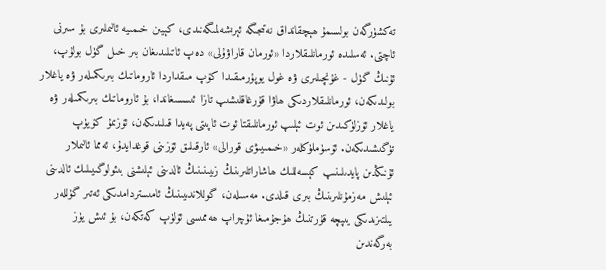تەكشۈرگەن بولسىمۇ ھېچقانداق نەتىجىگە ئېرىشەلمىگەنىدى، كېيىن خىمىيە ئالىملىرى بۇ سىرنى ئاچتى. ئەسلىدە ئورمانلىقلاردا «ئورمان قاراۋۇلى» دەپ ئاتىلىدىغان بىر خىل گۈل بولۇپ، ئۇنىڭ گۈل - غۇنچىلىرى ۋە غول يوپۇرمىقىدا كۆپ مىقداردا ئاروماتىك بىرىكمىلەر ۋە ياغلار بولىدىكەن، ئورمانلىقلاردىكى ھاۋا قۇرغاقلىشىپ تازا ئىسسىغاندا، بۇ ئاروماتىك بىرىكمىلەر ۋە ياغلار ئۆزلۈكىدىن ئوت ئېلىپ ئورمانلىقتا ئوت ئاپىتى پەيدا قىلىدىكەن، ئۆزىمۇ كۆيۈپ تۈگىشىدىكەن. ئۆسۈملۈكلەر «خىمىيىۋى قورالى» ئارقىلىق ئۆزىنى قوغدايدۇ، ئەمما ئالىملار ئۇنىڭدىن پايدىلىنىپ كېسەللىك ھاشاراتلىرىنىڭ زىيىنىنىڭ ئالدىنى ئېلىشنى بىئولوگىيىلىك ئالدىنى ئېلىش مەزمۇنلىرىنىڭ بىرى قىلدى. مەسىلەن، گوللاندىيىنىڭ ئامىستردامدىكى ئەتىر گۈللەر يىلتىزىدىكى يىپچە قۇرتنىڭ ھۇجۇمىغا ئۇچراپ ھەممىسى ئۆلۈپ كەتكەن، بۇ ئىش يۈز بەرگەندىن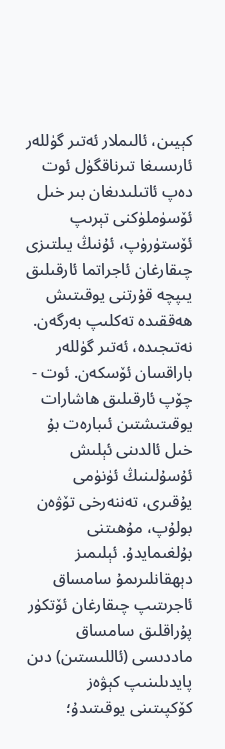كېيىن، ئالىملار ئەتىر گۈللەر ئارىسىغا تىرناقگۈل ئوت دەپ ئاتىلىدىغان بىر خىل ئۆسۈملۈكنى تېرىپ ئۆستۈرۈپ، ئۇنىڭ يىلتىزى چىقارغان ئاجراتما ئارقىلىق يىپچە قۇرتنى يوقىتىش ھەققىدە تەكلىپ بەرگەن. نەتىجىدە، ئەتىر گۈللەر باراقسان ئۆسكەن. ئوت - چۆپ ئارقىلىق ھاشارات يوقىتىشتىن ئىبارەت بۇ خىل ئالدىنى ئېلىش ئۇسۇلىنىڭ ئۈنۈمى يۇقىرى، تەننەرخى تۆۋەن بولۇپ، مۇھىتنى بۇلغىمايدۇ. ئېلىمىز دېھقانلىرىمۇ سامساق ئاجرىتىپ چىقارغان ئۆتكۈر پۇراقلىق سامساق ماددىسى (ئاللىستىن) دىن پايدىلىنىپ كېۋەز كۆكپىتىنى يوقىتىدۇ؛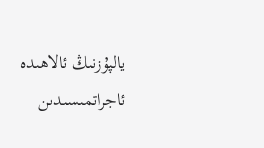يالپۇزنىڭ ئالاھىدە ئاجراتمىسىدىن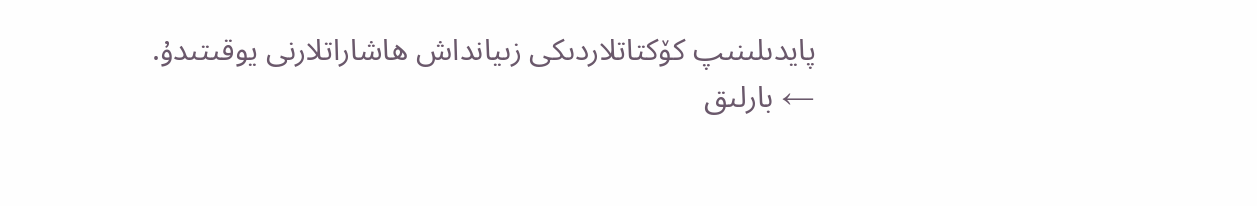پايدىلىنىپ كۆكتاتلاردىكى زىيانداش ھاشاراتلارنى يوقىتىدۇ.
← بارلىق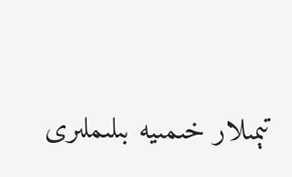تېمىلار خىمىيە بىلىملىرى